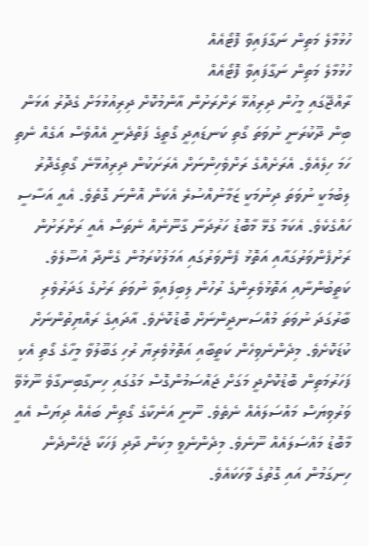ހުޅުމާލެ މަތިން ނަގާފައިވާ ފޮޓޯއެއް
ހުޅުމާލެ މަތިން ނަގާފައިވާ ފޮޓޯއެއް
ރާއްޖޭގައި މީހުން ދިރިއުޅޭ ރަށްރަށުން އާންމުކޮށް ދިރިއުޅުމަށް ގެދޮރު އަޅަން ބިން ދޫކުރަނީ ނުވަތަ ގޯތި ކަނޑައިދީ ގޯތީގެ ފަތްދެނީ އެއްވެސް އަގެއް ނެތި ހަމަ ހިލެއެވެ. އެރަށެއްގެ ރަށްވެހިންނަށް އެރަށަކުން ދިރިއުޅޭނެ ގޯތިގެދޮރު ލިބުމަކީ ނުވަތަ ދިނުމަކީ ޒަމާނުއްސުރެ އެކަން އޮންނަ ގޮތެވެ. އެއީ އަސާސީ ހައްގެކެވެ. އެކަމާ ގުޅޭ މާބޮޑު ހަރުދަނާ ގާނޫނެއް ނެތަސް އެއީ ރަށްރަށުން ރަށުފެންވަރުގައާއި އަތޮޅު ފެންވަރުގައި އަމަލުކުރަމުން ގެންދާ އުސޫލެވެ. ކަތީބުންނާއި އަތޮޅުވެރިންގެ ރުހުން ލިބިފައިވާ ނުވަތަ ރަށުގެ ގަދަރުވެރި ބާރުގަދަ ނުވަތަ މުއްސަނދީންނަށް ބޮޑުކޮށެވެ. އާދައިގެ ރައްޔިތުންނަށް ކުޑަކޮށެވެ. މިދެންނެވިހެން ކަތީބާއި އަތޮޅުވެރިޔާ ރުހި ގަބޫލުވާ މީހާގެ ގޯތި އެކި ފަހަރުމަތިން ބޮޑުކޮށްދީ މަގަށް ޖައްސަމުންގޮސް މަގުގައި ހިނގާބިނގާވެ ނޫޅެވޭ ވަރުވިޔަސް މައްސަލައެއް ނެތެވެ. ނޫނީ އަނެކާގެ ގޯތިން ބައެއް ދިޔަސް އެއީ މާބޮޑު މައްސަލައެއް ނޫނެވެ. މިދެންނެވީ މިކަން ދާދި ފަހަކާ ޖެހެންދެން ހިނގަމުން އައި ގޮތުގެ ވާހަކައެވެ.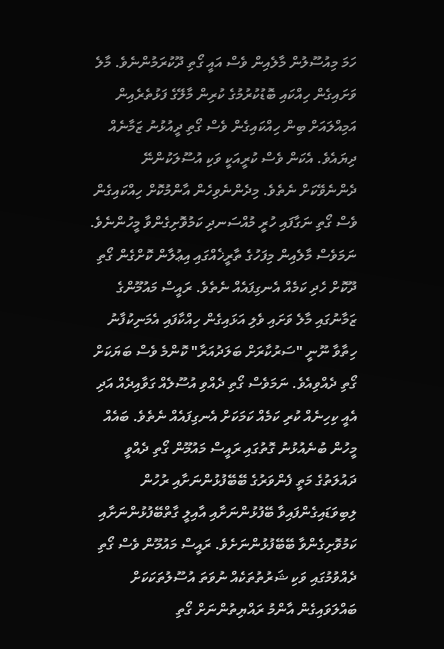ހަމަ މިއުސޫލުން މާލެއިން ވެސް އައީ ގޯތި ދޫކުރަމުންނެވެ. މާލެ ވަށައިގެން ހިއްކައި ބޮޑުކުރުމުގެ ކުރިން މާލޭގެ ފަޅުތެރެއިން އަމިއްލައަށް ބިން ހިއްކައިގެން ވެސް ގޯތި ދީއުޅުނު ޒަމާނެއް ދިޔައެވެ. އެކަން ވެސް ކުރީއަކީ ވަކި އުސޫލަކުންނޭ ދެންނެވޭކަށް ނެތެވެ. މިދެންނެވިހެން އާންމުކޮށް ހިއްކައިގެން ވެސް ގޯތި ނަގާފައި ހުރީ މުއްސަނދި ކަމުވޮށިގެންވާ މީހުންނެވެ. ނަމަވެސް މާލެއިން މިފަހުގެ ތާރީޚެއްގައި އިޢުލާން ކޮށްގެން ގޯތި ދޫކޮށް ހެދި ކަމެއް އެނގިފައެއް ނެތެވެ. ރައީސް މައުމޫންގެ ޒަމާނުގައި މާލެ ވަށައި ވެލި އަޅައިގެން ހިއްކާފައި އެމަނިކުފާނު ހިތާވާ ނޫނީ "ސަރުކާރަށް ބަލަދުއަރާ" ކޮންމެ ވެސް ބަޔަކަށް ގޯތި ދެއްވިއެވެ. ނަމަވެސް ގޯތި ދެއްވި އުސޫލެއް ގަވާއިދެއް އަދި އެއީ ކިހިނެއް ކުރި ކަމެއް ކަމަކަށް އެނގިފައެއް ނެތެވެ. ބައެއް މީހުން ބުނެއުޅުނު ގޮތުގައި ރައީސް މައުމޫން ގޯތި ދެއްވީ ދައުލަތުގެ މަތީ ފެންވަރުގެ ބޭބޭފުޅުންނަށާއި ރުހުން ލިބިވަޑައިގެންފައިވާ ބޭފުޅުންނަށާއި އާއިލީ ގާތްބޭފުޅުންނަށާއި ކަމުވޮށިގެންވާ ބޭބޭފުޅުންނަށެވެ. ރައީސް މައުމޫން ވެސް ގޯތި ދެއްވުމުގައި ވަކި ޝަރުތުތަކެއް ނުވަތަ އުސޫލުތަކަކަށް ބައްލަވައިގެން އާންމު ރައްޔިތުންނަށް ގޯތި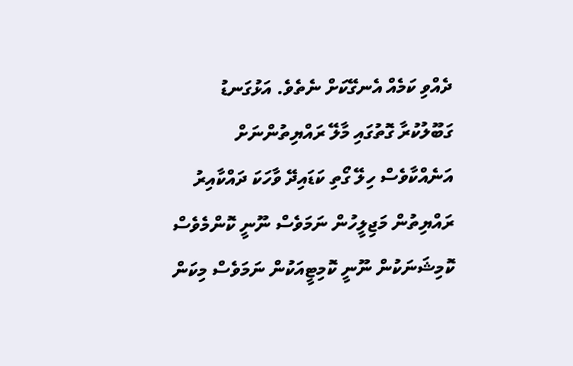ދެއްވި ކަމެއް އެނގޭކަށް ނެތެވެ. އަޅުގަނޑު ގަބޫލުކުރާ ގޮތުގައި މާލޭ ރައްޔިތުންނަށް އަނެއްކާވެސް ހިލޭ ގޯތި ކަޑައިދޭ ވާހަކަ ދައްކާއިރު ރައްޔިތުން މަޖިލީހުން ނަމަވެސް ނޫނީ ކޮންމެވެސް ކޮމިޝަނަކުން ނޫނީ ކޮމިޓީއަކުން ނަމަވެސް މިކަން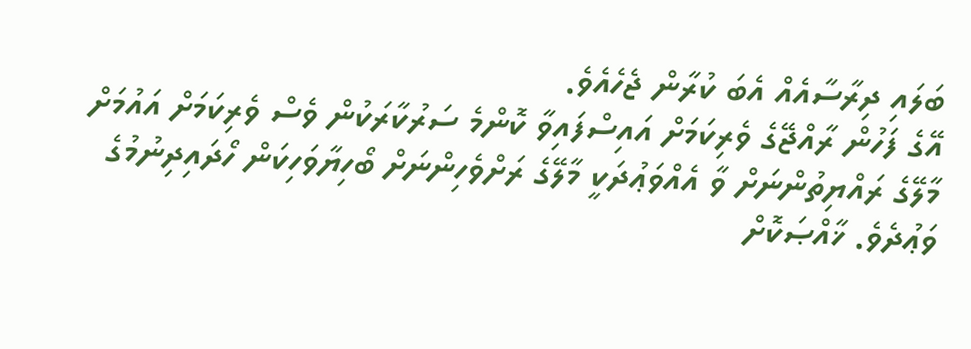ބަލައި ދިރާސާއެއް އެބަ ކުރާން ޖެހެއެވެ.
އޭގެ ފަހުން ރާއްޖޭގެ ވެރިކަމަށް އައިސްފައިވާ ކޮންމެ ސަރުކާރަކުން ވެސް ވެރިކަމަށް އައުމަށް މާލޭގެ ރައްޔިތުންނަށް ވާ އެއްވަޢުދަކީ މާލޭގެ ރަށްވެހިންނަށް ބޯހިޔާވަހިކަން ހޯދައިދިނުމުގެ ވަޢުދެވެ. ޚާއްޞަކޮށް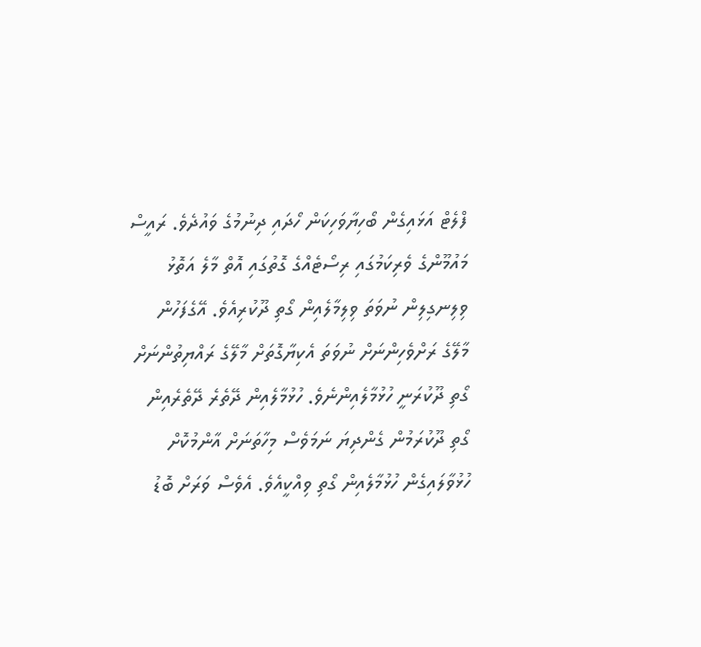ފްލެޓް އަޅައިގެން ބޯހިޔާވަހިކަން ހޯދައި ދިނުމުގެ ވައުދެވެ. ރައީސް މައުމޫންގެ ވެރިކަމުގައި ރިސޯޓެއްގެ ގޮތުގައި އޮތް މާލެ އަތޮޅު ވިލިނގިލިން ނުވަތަ ވިލިމާލެއިން ގޯތި ދޫކުރިއެވެ. އޭގެފަހުން މާލޭގެ ރަށްވެހިންނަށް ނުވަތަ އެކިޔާގޮތަށް މާލޭގެ ރައްޔިތުންނަށް ގޯތި ދޫކުރަނީ ހުޅުމާލެއިންނެވެ. ހުޅުމާލެއިން ދޭތެރެ ދޭތެރެއިން ގޯތި ދޫކުރަމުން ގެންދިޔަ ނަމަވެސް މިހާތަނަށް އާންމުކޮށް ހުޅުވާލައިގެން ހުޅުމާލެއިން ގޯތި ވިއްކީއެވެ. އެވެސް ވަރަށް ބޮޑު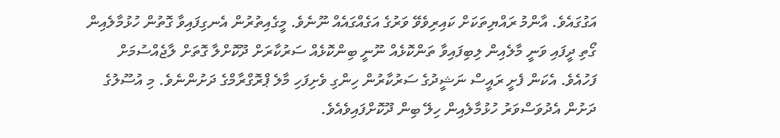އަގުގައެވެ. އާންމު ރައްޔިތަކަށް ކައިރިވެވޭ ވަރުގެ އަގެއްގައެއް ނޫނެވެ. މީގެއިތުރުން އެނގިފައިވާ ގޮތުން ހުޅުމާލެއިން ގޯތި ދީފައި ވަނީ މާލެއިން ލިބިފައިވާ ތަންކޮޅެއް ނޫނީ ބިންކޮޅެއް ސަރުކާރަށް ދޫކޮށްލާ ގޮތަށް ލާޖެއްސުމަށް ފަހުއެވެ. އެކަން ފެށީ ރައީސް ނަޝީދުގެ ސަރުކާރުން ހިންގި ވެށިފަހި މާލެ ޕްރޮގްރާމްގެ ދަށުންނެވެ. މި އުސޫލުގެ ދަށުން އެދުވަސްވަރު ހުޅުމާލެއިން ހިލޭ ބިން ދޫކޮށްފައިވެއެވެ.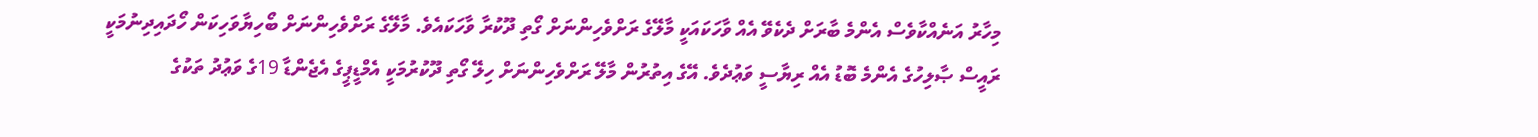މިހާރު އަނެއްކާވެސް އެންމެ ބާރަށް ދެކެވޭ އެއް ވާހަކައަކީ މާލޭގެ ރަށްވެހިންނަށް ގޯތި ދޫކުރާ ވާހަކައެވެ. މާލޭގެ ރަށްވެހިންނަށް ބޯހިޔާވަހިކަން ހޯދައިދިނުމަކީ ރައީސް ޞާލިހުގެ އެންމެ ބޮޑު އެއް ރިޔާސީ ވަޢުދެވެ. އޭގެ އިތުރުން މާލޭ ރަށްވެހިންނަށް ހިލޭ ގޯތި ދޫކުރުމަކީ އެމްޑީޕީގެ އެޖެންޑާ 19ގެ ވަޢުދު ތަކުގެ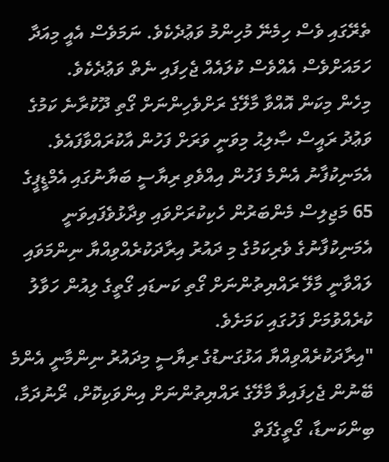ތެރޭގައި ވެސް ހިމެނޭ މުހިންމު ވަޢުދެކެވެ. ނަމަވެސް އެއީ މިއަދާ ހަމައަށްވެސް އެއްވެސް ކުލައެއް ޖެހިފައި ނެތް ވަޢުދެކެވެ.
މިހެން މިކަން އޮއްވާ މާލޭގެ ރަށްވެހިންނަށް ގޯތި ދޫކުރާނެ ކަމުގެ ވަޢުދު ރައީސް ޞާލިޙު މިވަނީ ވަރަށް ފަހުން އާކުރައްވާފައެވެ. އެމަނިކުފާނު އެންމެ ފަހުން އިއްވެވި ރިޔާސީ ބަޔާނުގައި އެމްޑީޕީގެ 65 މަޖިލިސް މެންބަރުން ހެކިކުރަށްވައި ވިދާޅުވެފައިވަނީ އެމަނިކުފާނުގެ ވެރިކަމުގެ މި ދައުރު އިރާދަކުރެއްވިއްޔާ ނިންމަވައި ލައްވާނީ މާލޭ ރައްޔިތުންނަށް ގޯތި ކަނޑައި ގޯތީގެ ލިއުން ހަވާލު ކުރެއްވުމަށް ފަހުގައި ކަމަށެވެ.
"އިރާދަކުރެއްވިއްޔާ އަޅުގަނޑުގެ ރިޔާސީ މިދައުރު ނިންމާނީ އެންމެ ބޭނުން ޖެހިފައިވާ މާލޭގެ ރައްޔިތުންނަށް އިންވަކިކޮށް، ރޯނުދަމާ، ބިންކަނޑާ، ގޯތީގެފަތް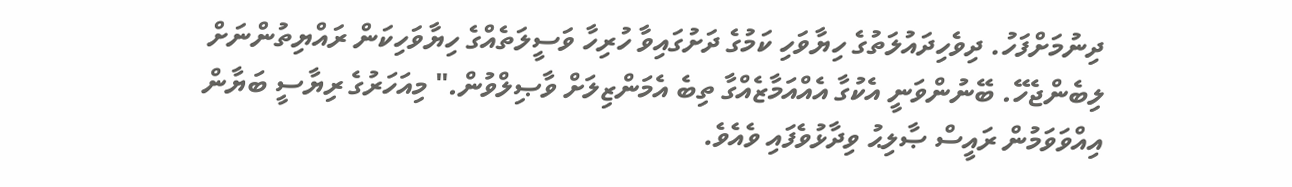ދިނުމަށްފަހު. ދިވެހިދައުލަތުގެ ހިޔާވަހި ކަމުގެ ދަށުގައިވާ ހުރިހާ ވަސީލަތެއްގެ ހިޔާވަހިކަން ރައްޔިތުންނަށް ލިބެންޖެހޭ. ބޭނުންވަނީ އެކުގާ އެއްއަމާޒެއްގާ ތިބެ އެމަންޒިލަށް ވާޞިލްވުން." މިއަހަރުގެ ރިޔާސީ ބަޔާން އިއްވަވަމުން ރައީސް ޞާލިޙު ވިދާޅުވެފައި ވެއެވެ.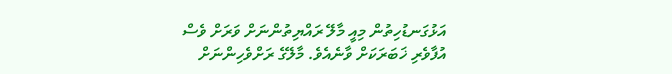އަޅުގަނޑުހިތުން މިއީ މާލޭ ރައްޔިތުންނަށް ވަރަށް ވެސް އުފާވެރި ޚަބަރަކަށް ވާނެއެވެ. މާލޭގެ ރަށްވެހިންނަށް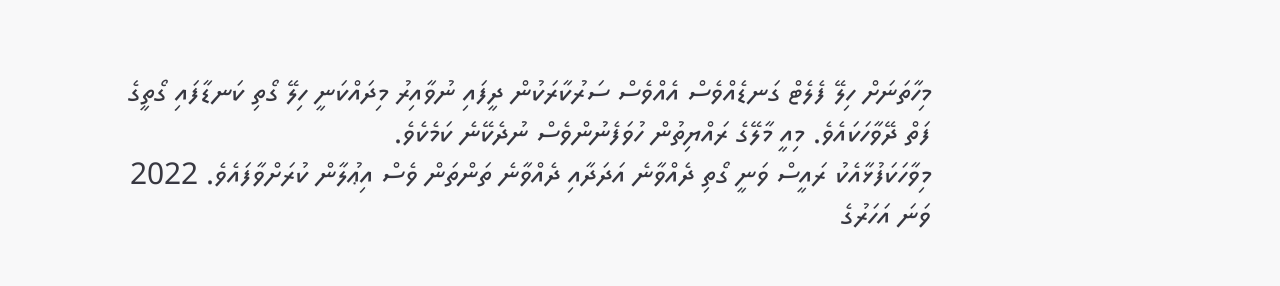މިހާތަނަށް ހިލޭ ފެލެޓް ގަނޑެއްވެސް އެއްވެސް ސަރުކާރަކުން ދީފައި ނުވާއިރު މިދައްކަނީ ހިލޭ ގޯތި ކަނޑާފައި ގޯތީގެ ފަތް ދޭވާހަކައެވެ. މިއީ މާލޭގެ ރައްޔިތުން ހުވަފެނުންވެސް ނުދެކޭނެ ކަމެކެވެ.
މިވާހަކަފުޅާއެކު ރައީސް ވަނީ ގޯތި ދެއްވާނެ އަދަދާއި ދެއްވާނެ ތަންތަން ވެސް އިޢުލާން ކުރަށްވާފައެވެ. 2022 ވަނަ އަހަރުގެ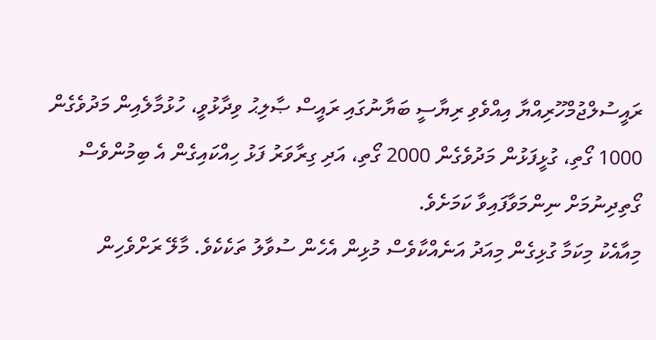ރައީސުލްޖުމްހޫރިއްޔާ އިއްވެވި ރިޔާސީ ބަޔާނުގައި ރައީސް ޞާލިޙު ވިދާޅުވީ، ހުޅުމާލެއިން މަދުވެގެން 1000 ގޯތި، ގުޅީފަޅުން މަދުވެގެން 2000 ގޯތި، އަދި ގިރާވަރު ފަޅު ހިއްކައިގެން އެ ބިމުންވެސް ގޯތިދިނުމަށް ނިންމަވާފައިވާ ކަމަށެވެ.
މިއާއެކު މިކަމާ ގުޅިގެން މިއަދު އަނެއްކާވެސް މުޅިން އެހެން ސުވާލު ތަކެކެވެ. މާލޭ ރަށްވެހިން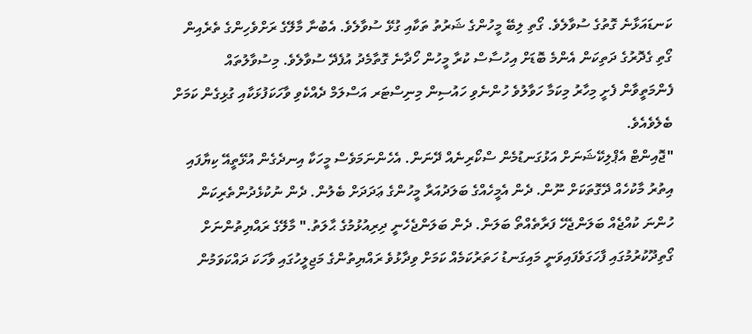ކަނޑައަޅާނެ ގޮތުގެ ސުވާލެވެ. ގޯތި ލިބޭ މީހުންގެ ޝަރުތު ތަކާއި ގުޅޭ ސުވާލެވެ. އެބުނާ މާލޭގެ ރަށްވެހިންގެ ތެރެއިން ގޯތި ގެދޮރުގެ ދަތިކަން އެންމެ ބޮޑަށް އިހުސާސް ކުރާ މީހުން ހޯދާނެ ގޮތާމެދު އުފެދޭ ސުވާލެވެ. މިސުވާލުތައް ފެންމަތީވާން ފެށީ މިހާރު މިކަމާ ހަވާލުވެ ހުންނެވި ހައުސިން މިނިސްޓަރ އަސްލަމް ދެއްކެވި ވާހަކަފުޅަކާއި ގުޅިގެން ކަމަށް ބެލެވެއެވެ.
"ޖޮއިންޓް އެޕްލިކޭޝަނަށް އަޅުގަނޑުމެން ސްކޯރިނެއް ދޭނަން. އެހެންނަމަވެސް މީހަކާ އިނދެގެން އުޅޭތީއޭ ކިޔާފައި އިތުރު މާކުހެއް ދޭގޮތަކަށް ނޫން. ދެން އެމީހެއްގެ ބަލަދުއަރާ މީހުންގެ ޢަދަދަށް ބެލުން. ދެން ނުކުޅެދުންތެރިކަން ހުންނަ ކުއްޖެއް ބަލަންޖެހޭ ފަރާތެއްތޯ ބަލަން. ދެން ބަލަންޖެހެނީ ދިރިއުޅުމުގެ ޙާލަތު." މާލޭގެ ރައްޔިތުންނަށް ގޯތިދޫކުރުމުގައި ފާހަގަވެފައިވަނީ މައިގަނޑު ހަތަރުކަމެއް ކަމަށް ވިދާޅުވެ ރައްޔިތުންގެ މަޖިލީހުގައި ވާހަކަ ދައްކަވަމުން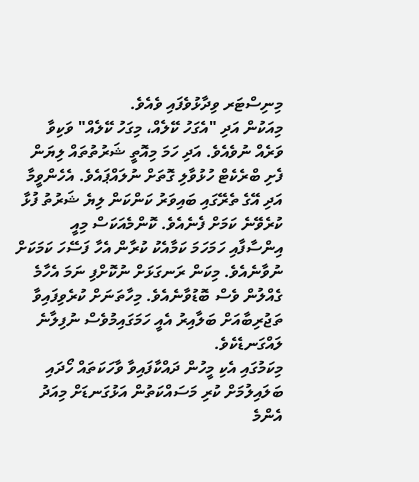މިނިސްޓަރ ވިދާޅުވެފައި ވެއެވެ.
މިއަކުން އަދި "އެގަހު ކޭލެއް، މިގަހު ކޭލެއް" ވަކިވާ ވަރެއް ނުވެއެވެ. އަދި ހަމަ މިއޮތީ ޝަރުތުތައް ލިޔަން ފެށި ބްރެކެޓް ހުޅުވާލި ގޮތަށް ނުލައްޕައެވެ. އެހެންވީމާ އަދި އޭގެ ތެރޭގައި ބައިވަރު ކަންކަން ލިޔެ ޝަރުތު ފުޅާ ކުރެވޭނެ ކަމަށް ފެނެއެވެ. ކޮންމެއަކަސް މިއީ އިންސާފާއި ހަމަހަމަ ކަމާއެކު ކުރާން އެހާ ފަސޭހަ ކަމަކަށް ނުވާނެއެވެ. މިކަން ރަނގަޅަށް ނުކޮށްފި ނަމަ އެހާމެ ގެއްލުން ވެސް ބޮޑުވާނެއެވެ. މިހާތަނަށް ކުރެވިފައިވާ ތަޖުރިބާއަށް ބަލާއިރު އެއީ ހަމަގައިމުވެސް ނުފިލާނެ ލައްގަނޑެކެވެ.
މިކަމުގައި އެކި މީހުން ދައްކާފައިވާ ވާހަކަތައް ހޯދައި ބަލައިލުމަށް ކުރި މަސައްކަތުން އަޅުގަނޑަށް މިއަދު އެންމެ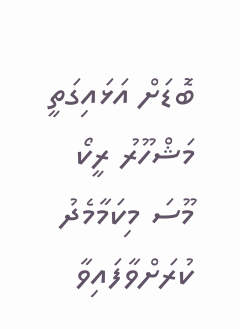ބޮޑަށް އަޅައިގަތީ މަޝްހޫރު ރީކޯ މޫސަ މިކަމާމެދު ކުރަށްވާފައިވާ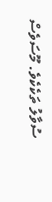ސުވާލު ތަކެކެވެ. މޫސަވެސް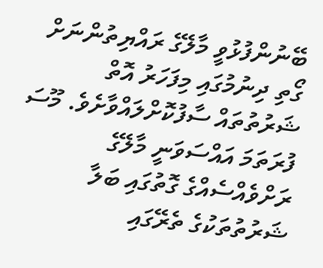ބޭނުންފުޅުވީ މާލޭގެ ރައްޔިތުންނަށް ގޯތި ދިނުމުގައި މިފަހަރު އޮތް ޝަރުތުތައް ސާފުކޮށްލައްވާށެވެ. މޫސަ ފުރަތަމަ އައްސަވަނީ މާލޭގެ ރަށްވެއްސެއްގެ ގޮތުގައި ބަލާ ޝަރުތުތަކުގެ ތެރޭގައި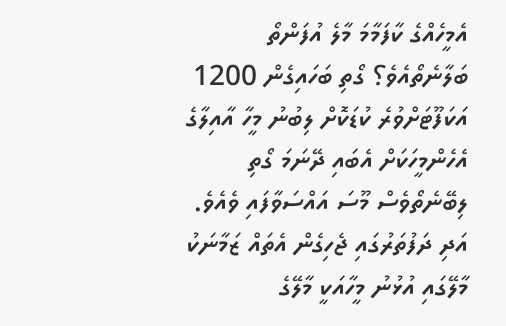އެމީހެއްގެ ކާފަމާމަ މާލެ އުފަންތޯ ބަލާނެތޯއެވެ؟ ގޯތި ބަހައިގެން 1200 އަކަފޫޓަށްވުރެ ކުޑަކޮށް ލިބުނު މީހާ އާއިލާގެ އެހެންމީހަކަށް އެބައި ދޭނަމަ ގޯތި ލިބޭނެތޯވެސް މޫސަ އައްސަވާފައި ވެއެވެ. އަދި ދަފުތަރުގައި ޖެހިގެން އެތައް ޒަމާނަކު މާލޭގައި އުޅުނު މީހާއަކީ މާލޭގެ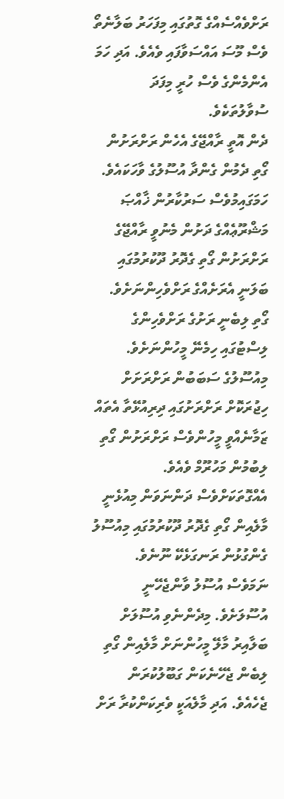ރަށްވެއްސެއްގެ ގޮތުގައި މިފަހަރު ބަލާނެތޯ ވެސް މޫސަ އައްސަވާފައި ވެއެވެ. އަދި ހަމަ އެންމެންގެ ވެސް ހުރީ މިފަދަ ސުވާލުތަކެވެ.
ދެން އޮތީ ރާއްޖޭގެ އެހެން ރަށްރަށުން ގޯތި ދެމުން ގެންދާ އުސޫލުގެ ވާހަކައެވެ. ހަމަގައިމުވެސް ސަރުކާރުން ޚާއްޞަ މަޝްރޫޢެއްގެ ދަށުން މެނުވީ ރާއްޖޭގެ ރަށްރަށުން ގޯތި ގެދޮރު ދޫކުރުމުގައި ބަލަނީ އެރަށެއްގެ ރަށްވެހިންނަށެވެ. ގޯތި ލިބެނީ ރަށުގެ ރަށްވެހިންގެ ލިސްޓުގައި ހިމެނޭ މީހުންނަށެވެ. މިއުސޫލުގެ ސަބަބުން ރަށްރަށަށް ހިޖުރަކޮށް ރަށްރަށުގައި ދިރިއުޅޭތާ އެތައް ޒަމާނެއްވީ މީހުންވެސް ރަށްރަށުން ގޯތި ލިބުމުން މަހުރޫމް ވެއެވެ.
އެއްގޮތަކަށްވެސް ދަންނަވަން މިއުޅެނީ މާލެއިން ގޯތި ގެދޮރު ދޫކުރުމުގައި މިއުސޫލު ގެންގުޅުން ރަނގަޅެކޭ ނޫނެވެ. ނަމަވެސް އުސޫލު ވާންޖެހޭނީ އުސޫލަށެވެ. މިދެންނެވި އުސޫލަށް ބަލާއިރު މާލޭ މީހުންނަށް މާލެއިން ގޯތި ލިބެން ޖެހޭނެކަން ގަބޫލުކުރަން ޖެހެއެވެ. އަދި މާލެއަކީ ވެރިކަންކުރާ ރަށް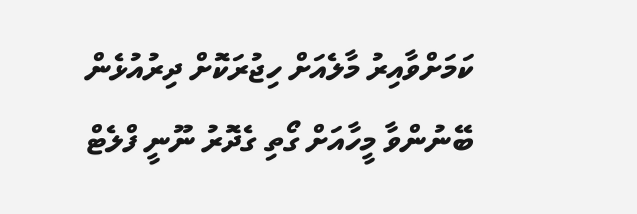ކަމަށްވާއިރު މާލެއަށް ހިޖުރަކޮށް ދިރުއުޅެން ބޭނުންވާ މީހާއަށް ގޯތި ގެދޮރު ނޫނީ ފްލެޓް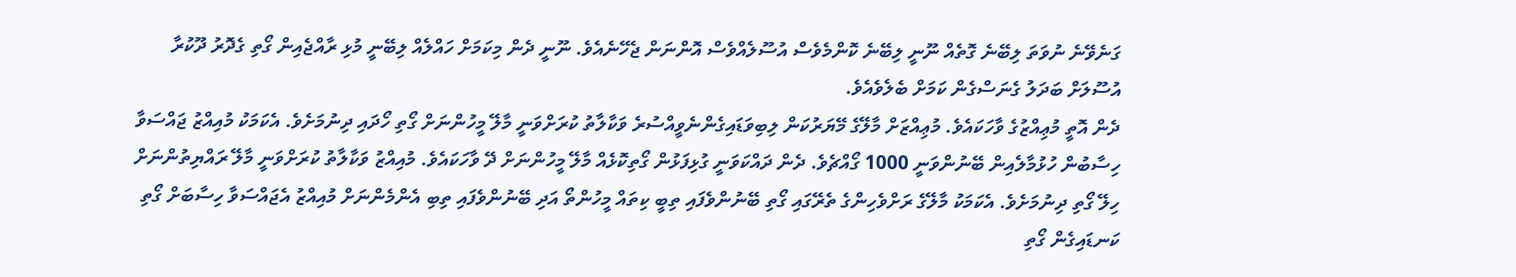ގަނެވޭނެ ނުވަތަ ލިބޭނެ ގޮތެއް ނޫނީ ލިބޭނެ ކޮންމެވެސް އުސޫލެއްވެސް އޮންނަން ޖެހޭނެއެވެ. ނޫނީ ދެން މިކަމަށް ހައްލެއް ލިބޭނީ މުޅި ރާއްޖެއިން ގޯތި ގެދޮރު ދޫކުރާ އުސޫލަށް ބަދަލު ގެނަސްގެން ކަމަށް ބެލެވެއެވެ.
ދެން އޮތީ މުޢިއްޒުގެ ވާހަކައެވެ. މުޢިއްޒަށް މާލޭގެ މޭޔަރުކަން ލިބިވަޑައިގެންނެވީއްސުރެ ވަކާލާތު ކުރަށްވަނީ މާލޭ މީހުންނަށް ގޯތި ހޯދައި ދިނުމަށެވެ. އެކަމަކު މުއިއްޒު ޖައްސަވާ ހިސާބުން ހުޅުމާލެއިން ބޭނުންވަނީ 1000 ގޯއްޗެވެ. ދެން ދައްކަވަނީ ގުޅިފަޅުން ގޯތިކޮޅެއް މާލޭ މީހުންނަށް ދޭ ވާހަކައެވެ. މުއިއްޒު ވަކާލާތު ކުރަށްވަނީ މާލޭ ރައްޔިތުންނަށް ހިލޭ ގޯތި ދިނުމަށެވެ. އެކަމަކު މާލޭގެ ރަށްވެހިންގެ ތެރޭގައި ގޯތި ބޭނުންވެފައި ތިބީ ކިތައް މީހުންތޯ އަދި ބޭނުންވެފައި ތިބި އެންމެންނަށް މުއިއްޒު އެޖައްސަވާ ހިސާބަށް ގޯތި ކަނޑައިގެން ގޯތި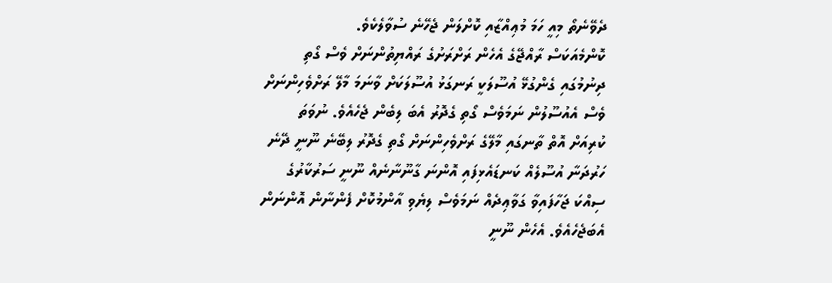ދެވޭނެތޯ މިއީ ހަމަ މުޢިއްޒާއި ކޮށްލަން ޖެހޭނެ ސުވާލެކެވެ.
ކޮންމެއަކަސް ރާއްޖޭގެ އެހެން ރަށްރަށުގެ ރައްޔިތުންނަށް ވެސް ގޯތި ދިނުމުގައި ގެންގުޅޭ އުސޫލަކީ ރަނގަޅު އުސޫލަކަށް ވާނަމަ މާލޭ ރަށްވެހިންނަށް ވެސް އެއުސޫލުން ނަމަވެސް ގޯތި ގެދޮރު އެބަ ލިބެން ޖެހެއެވެ. ނުވަތަ ކުރިއަށް އޮތް ތާނގައި މާލޭގެ ރަށްވެހިންނަށް ގޯތި ގެދޮރު ލިބޭނެ ނޫނީ ދޭނެ ހަރުދަނާ އުސޫލެއް ކަނޑައެޅިފައި އޮންނަ ގާނޫނާނެއް ނޫނީ ސަރުކާރުގެ ސިއްކަ ޖަހާފައިވާ ގަވާޢިދެއް ނަމަވެސް ލިޔެވި އާންމުކޮށް ފެންނާން އޮންނަން އެބަޖެހެއެވެ. އެހެން ނޫނީ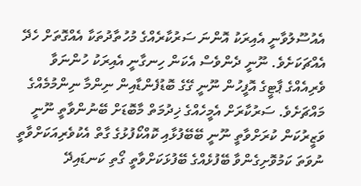އެއުސޫލުވާނީ އެއިރަކު އޮންނަ ސަރުކާރެއްގެ މުހުތާދުތަކާ އެއްގޮތަށް ހެދޭ އެއްޗަކަށެވެ. ނޫނީ ދެންވެސް އެކަން ހިނގާނީ އެއިރަކު ހުންނަވާ ވެރިއެއްގެ ޕާޓީގެ އޮފީހުން ނޫނީ ގޭގެ ބޮޑުފެންޑާއިން ނިންމާ ނިންމުމެއްގެ މައްޗަށެވެ. ސަރުކާރަށް އެމީހެއްގެ ޚިދުމަތް މާބޮޑަށް ބޭނުންވާތީ ނޫނީ ވަޒީރުކަން ކުރަށްވާތީ ނޫނީ ބޭބޭފުޅާއި ކޮއްކޯފުޅުގެ ގާތް އެކުވެރިއަކަށްވާތީ ނުވަތަ ކަމުވޮށިގެންވާ ބޭފުޅެއްގެ ބޭފުޅަކަށްވާތީ ގޯތި ކަނޑައިދޭ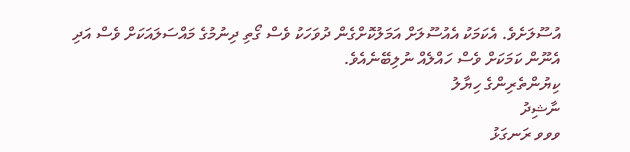އުސޫލަށެވެ. އެކަމަކު އެއުސޫލަށް އަމަލުކޮށްގެން ދުވަހަކު ވެސް ގޯތި ދިނުމުގެ މައްސަލައަކަށް ވެސް އަދި އެނޫން ކަމަކަށް ވެސް ހައްލެއް ނުލިބޭނެއެވެ.
ކިޔުންތެރިންގެ ހިޔާލު
ނާޝިދު
ވވވ ރަނގަޅު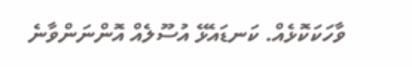ވާހަކަކޮޅެއް. ކަނޑައެޅޭ އުސޫލެއް އޮންނަންވާނެ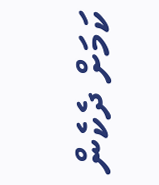ކަމަށް ދެކެން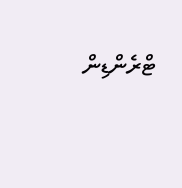ޓްރެންޑިން